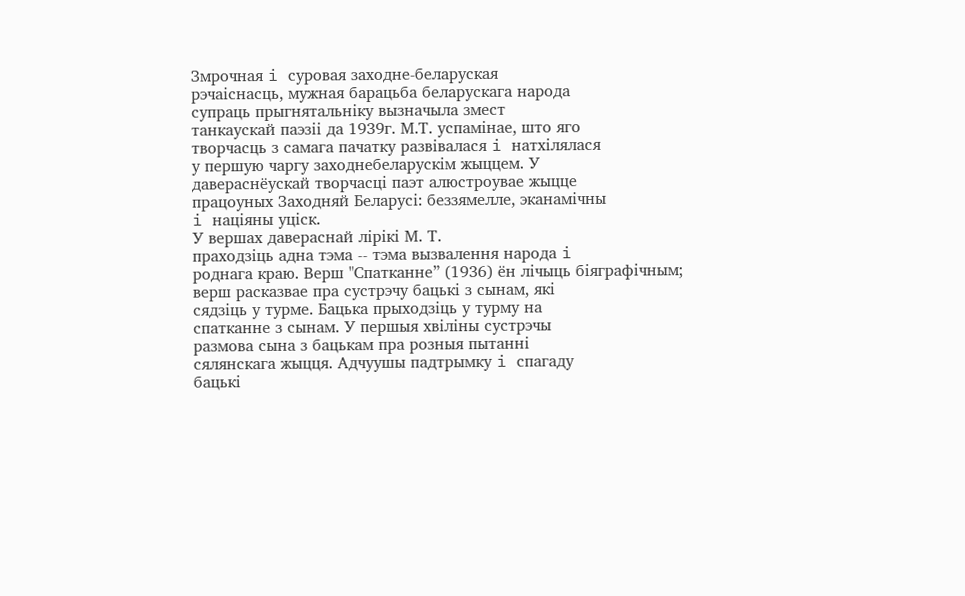Змрочная i суровая заходне-беларуская
рэчаiснасць, мужная барацьба беларускага народа
супраць прыгнятальнiку вызначыла змест
танкаускай паэзii да 1939г. М.Т. успамiнае, што яго
творчасць з самага пачатку развiвалася i натхiлялася
у першую чаргу заходнебеларускiм жыццем. У
давераснёускай творчасцi паэт алюстроувае жыцце
працоуных Заходняй Беларусi: беззямелле, эканамiчны
i нацiяны уцiск.
У вершах давераснай лiрiкi М. Т.
праходзiць адна тэма -- тэма вызвалення народа i
роднага краю. Верш "Спатканне” (1936) ён лiчыць бiяграфiчным;
верш расказвае пра сустрэчу бацькi з сынам, якi
сядзiць у турме. Бацька прыходзiць у турму на
спатканне з сынам. У першыя хвiлiны сустрэчы
размова сына з бацькам пра розныя пытаннi
сялянскага жыцця. Адчуушы падтрымку i спагаду
бацькi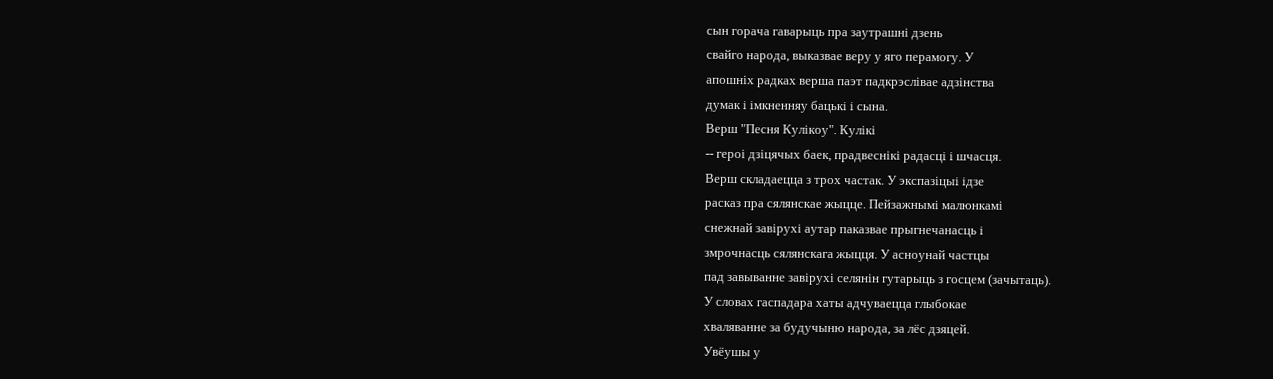сын горача гаварыць пра заутрашнi дзень
свайго народа, выказвае веру у яго перамогу. У
апошнiх радках верша паэт падкрэслiвае адзiнства
думак i iмкненняу бацькi i сына.
Верш "Песня Кулiкоу". Кулiкi
-- героi дзiцячых баек, прадвеснiкi радасцi i шчасця.
Верш складаецца з трох частак. У экспазiцыi iдзе
расказ пра сялянскае жыцце. Пейзажнымi малюнкамi
снежнай завiрухi аутар паказвае прыгнечанасць i
змрочнасць сялянскага жыцця. У асноунай частцы
пад завыванне завiрухi селянiн гутарыць з госцем (зачытаць).
У словах гаспадара хаты адчуваецца глыбокае
хваляванне за будучыню народа, за лёс дзяцей.
Увёушы у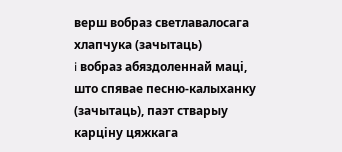верш вобраз светлавалосага хлапчука (зачытаць)
i вобраз абяздоленнай мацi, што спявае песню-калыханку
(зачытаць), паэт стварыу карцiну цяжкага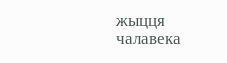жыцця
чалавека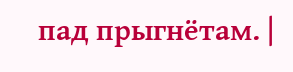пад прыгнётам. |